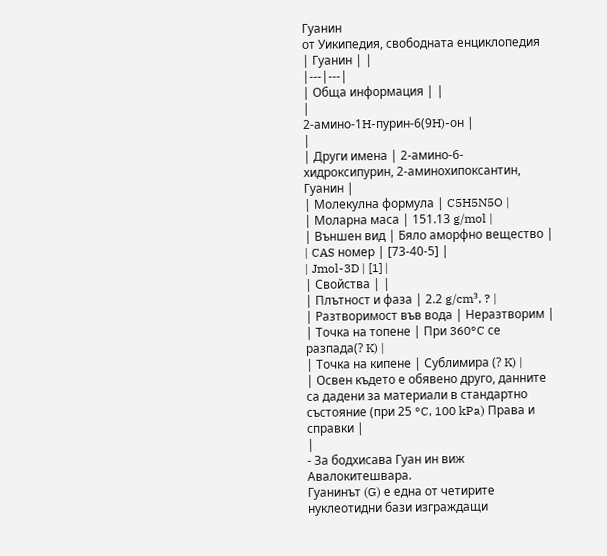Гуанин
от Уикипедия, свободната енциклопедия
| Гуанин | |
|---|---|
| Обща информация | |
|
2-амино-1H-пурин-6(9H)-он |
|
| Други имена | 2-амино-6-хидроксипурин, 2-аминохипоксантин, Гуанин |
| Молекулна формула | C5H5N5O |
| Моларна маса | 151.13 g/mol |
| Външен вид | Бяло аморфно вещество |
| CAS номер | [73-40-5] |
| Jmol-3D | [1] |
| Свойства | |
| Плътност и фаза | 2.2 g/cm³, ? |
| Разтворимост във вода | Неразтворим |
| Точка на топене | При 360°C се разпада(? K) |
| Точка на кипене | Сублимира (? K) |
| Освен където е обявено друго, данните са дадени за материали в стандартно състояние (при 25 °C, 100 kPa) Права и справки |
|
- За бодхисава Гуан ин виж Авалокитешвара.
Гуанинът (G) е една от четирите нуклеотидни бази изграждащи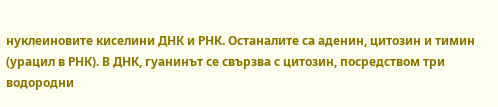нуклеиновите киселини ДНК и РНК. Останалите са аденин, цитозин и тимин (урацил в РНК). В ДНК, гуанинът се свързва с цитозин, посредством три водородни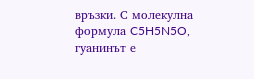връзки. С молекулна формула C5H5N5O, гуанинът е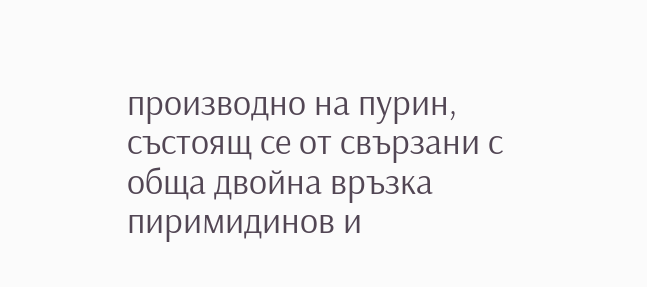производно на пурин, състоящ се от свързани с обща двойна връзка пиримидинов и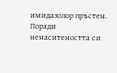имидазолор пръстен. Поради ненаситеността си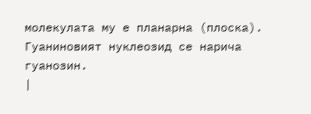молекулата му е планарна (плоска). Гуаниновият нуклеозид се нарича гуанозин.
|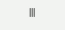|||